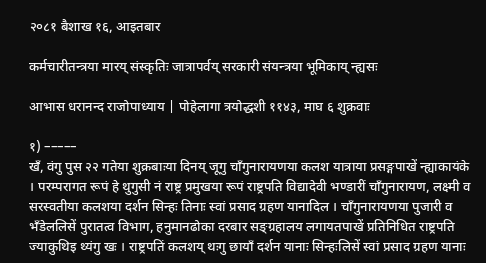२०८१ बैशाख १६, आइतबार

कर्मचारीतन्त्रया मारय् संस्कृतिः जात्रापर्वय् सरकारी संयन्त्रया भूमिकाय् न्ह्यसः

आभास धरानन्द राजोपाध्याय | पोहेलागा त्रयोद्धशी ११४३, माघ ६ शुक्रवाः

१) –––––
खँ, वंगु पुस २२ गतेया शुक्रबाःया दिनय् जूगु चाँगुनारायणया कलश यात्राया प्रसङ्गपाखें न्ह्याकायंके । परम्परागत रूपं हे थुगुसी नं राष्ट्र प्रमुखया रूपं राष्ट्रपति विद्यादेवी भण्डारीं चाँगुनारायण, लक्ष्मी व सरस्वतीया कलशया दर्शन सिन्हः तिनाः स्वां प्रसाद ग्रहण यानादिल । चाँगुनारायणया पुजारी व भँडेललिसें पुरातत्व विभाग, हनुमानढोका दरबार सङ्ग्रहालय लगायतपाखें प्रतिनिधित राष्ट्रपति ज्याकुथिइ थ्यंगु खः । राष्ट्रपतिं कलशय् थःगु छायाँ दर्शन यानाः सिन्हःलिसें स्वां प्रसाद ग्रहण यानाः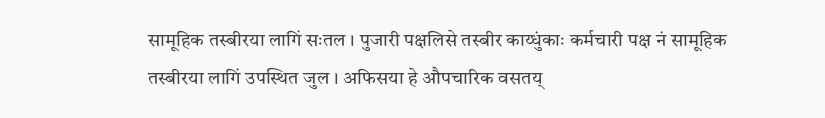सामूहिक तस्बीरया लागिं सःतल । पुजारी पक्षलिसे तस्बीर काय्धुंकाः कर्मचारी पक्ष नं सामूहिक तस्बीरया लागिं उपस्थित जुल । अफिसया हे औपचारिक वसतय्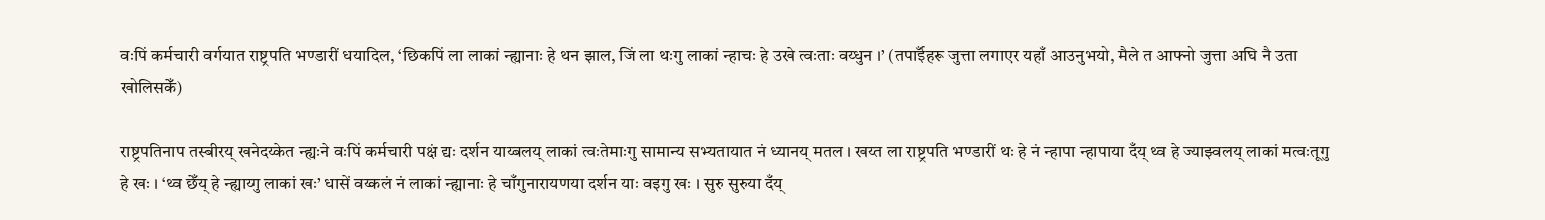वःपिं कर्मचारी वर्गयात राष्ट्रपति भण्डारीं धयादिल, ‘छिकपिं ला लाकां न्ह्यानाः हे थन झाल, जिं ला थःगु लाकां न्हाचः हे उखे त्वःताः वय्धुन ।’ (तपाईँहरू जुत्ता लगाएर यहाँ आउनुभयो, मैले त आफ्नो जुत्ता अघि नै उता खोलिसकेँ)

राष्ट्रपतिनाप तस्बीरय् खनेदय्केत न्ह्यःने वःपिं कर्मचारी पक्षं द्यः दर्शन याय्बलय् लाकां त्वःतेमाःगु सामान्य सभ्यतायात नं ध्यानय् मतल । खय्त ला राष्ट्रपति भण्डारीं थः हे नं न्हापा न्हापाया दँय् थ्व हे ज्याझ्वलय् लाकां मत्वःतूगु हे खः । ‘थ्व छेँय् हे न्ह्याय्गु लाकां खः’ धासें वय्कलं नं लाकां न्ह्यानाः हे चाँगुनारायणया दर्शन याः वइगु खः । सुरु सुरुया दँय्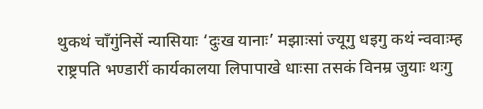थुकथं चाँगुंनिसें न्यासियाः ‘दुःख यानाः’ मझाःसां ज्यूगु धइगु कथं न्ववाःम्ह राष्ट्रपति भण्डारीं कार्यकालया लिपापाखे धाःसा तसकं विनम्र जुयाः थःगु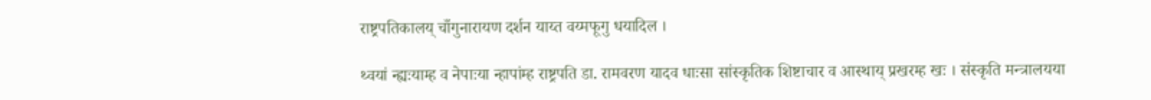राष्ट्रपतिकालय् चाँगुनारायण दर्शन याय्त वय्मफूगु धयादिल ।

थ्वयां न्ह्यःयाम्ह व नेपाःया न्हापांम्ह राष्ट्रपति डा. रामवरण यादव धाःसा सांस्कृतिक शिष्टाचार व आस्थाय् प्रखरम्ह खः । संस्कृति मन्त्रालयया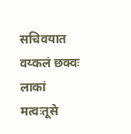सचिवयात वय्कलं छक्वः लाकां मत्वःतूसे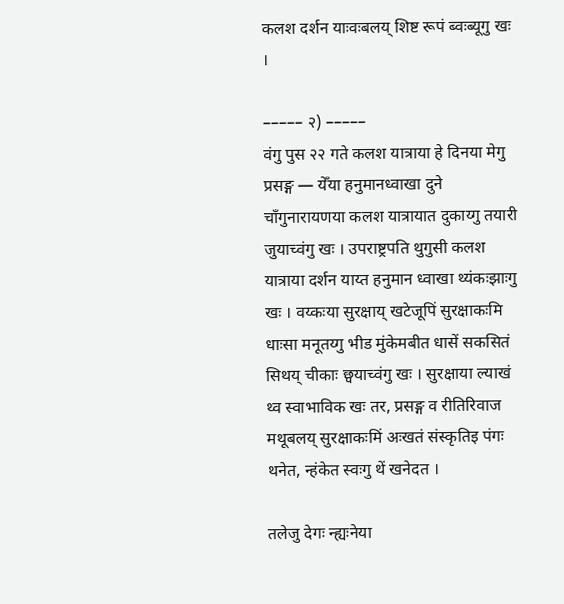कलश दर्शन याःवःबलय् शिष्ट रूपं ब्वःब्यूगु खः ।

––––– २) –––––
वंगु पुस २२ गते कलश यात्राया हे दिनया मेगु प्रसङ्ग — येँया हनुमानध्वाखा दुने चाँगुनारायणया कलश यात्रायात दुकाय्गु तयारी जुयाच्वंगु खः । उपराष्ट्रपति थुगुसी कलश यात्राया दर्शन याय्त हनुमान ध्वाखा थ्यंकःझाःगु खः । वय्कःया सुरक्षाय् खटेजूपिं सुरक्षाकःमि धाःसा मनूतय्गु भीड मुंकेमबीत धासें सकसितं सिथय् चीकाः छ्वयाच्वंगु खः । सुरक्षाया ल्याखं थ्व स्वाभाविक खः तर, प्रसङ्ग व रीतिरिवाज मथूबलय् सुरक्षाकःमिं अःखतं संस्कृतिइ पंगः थनेत, न्हंकेत स्वःगु थें खनेदत ।

तलेजु देगः न्ह्यःनेया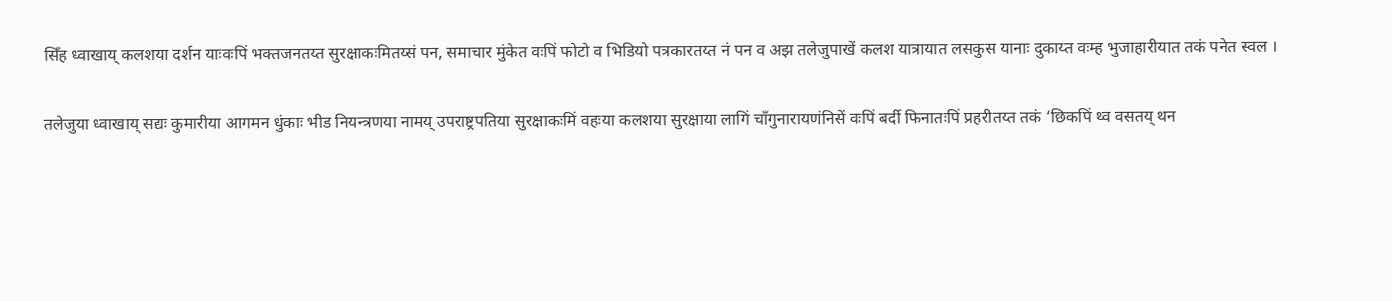सिँह ध्वाखाय् कलशया दर्शन याःवःपिं भक्तजनतय्त सुरक्षाकःमितय्सं पन, समाचार मुंकेत वःपिं फोटो व भिडियो पत्रकारतय्त नं पन व अझ तलेजुपाखें कलश यात्रायात लसकुस यानाः दुकाय्त वःम्ह भुजाहारीयात तकं पनेत स्वल ।

तलेजुया ध्वाखाय् सद्यः कुमारीया आगमन धुंकाः भीड नियन्त्रणया नामय् उपराष्ट्रपतिया सुरक्षाकःमिं वहःया कलशया सुरक्षाया लागिं चाँगुनारायणंनिसें वःपिं बर्दी फिनातःपिं प्रहरीतय्त तकं ‘छिकपिं थ्व वसतय् थन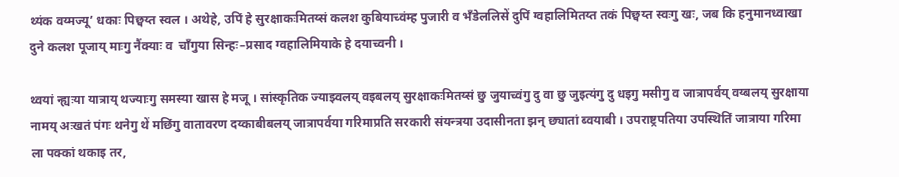थ्यंक वय्मज्यू’ धकाः पिछ्वय्त स्वल । अथेहे, उपिं हे सुरक्षाकःमितय्सं कलश कुबियाच्वंम्ह पुजारी व भँडेललिसें दुपिं ग्वहालिमितय्त तकं पिछ्वय्त स्वःगु खः, जब कि हनुमानध्वाखा दुने कलश पूजाय् माःगु नैंक्याः व  चाँगुया सिन्हः–प्रसाद ग्वहालिमियाके हे दयाच्वनी ।

थ्वयां न्ह्यःया यात्राय् थज्याःगु समस्या खास हे मजू । सांस्कृतिक ज्याझ्वलय् वइबलय् सुरक्षाकःमितय्सं छु जुयाच्वंगु दु वा छु जुइत्यंगु दु धइगु मसीगु व जात्रापर्वय् वय्बलय् सुरक्षाया नामय् अःखतं पंगः थनेगु थें मछिंगु वातावरण दय्काबीबलय् जात्रापर्वया गरिमाप्रति सरकारी संयन्त्रया उदासीनता झन् छ्यातां ब्वयाबी । उपराष्ट्रपतिया उपस्थितिं जात्राया गरिमा ला पक्कां थकाइ तर,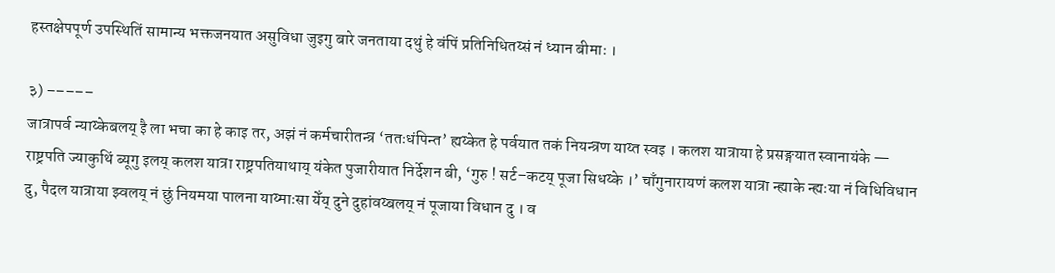हस्तक्षेपपूर्ण उपस्थितिं सामान्य भक्तजनयात असुविधा जुइगु बारे जनताया दथुं हे वंपिं प्रतिनिधितय्सं नं ध्यान बीमाः ।

३) –––––
जात्रापर्व न्याय्केबलय् इै ला भचा का हे काइ तर, अझं नं कर्मचारीतन्त्र ‘ततःधंपिन्त’ ह्यय्केत हे पर्वयात तकं नियन्त्रण याय्त स्वइ । कलश यात्राया हे प्रसङ्गयात स्वानायंके — राष्ट्रपति ज्याकुथिं ब्यूगु इलय् कलश यात्रा राष्ट्रपतियाथाय् यंकेत पुजारीयात निर्देशन बी, ‘गुरु ! सर्ट–कटय् पूजा सिधय्के ।’ चाँगुनारायणं कलश यात्रा न्ह्याके न्ह्यःया नं विधिविधान दु, पैदल यात्राया झ्वलय् नं छुं नियमया पालना याय्माःसा येँय् दुने दुहांवय्बलय् नं पूजाया विधान दु । व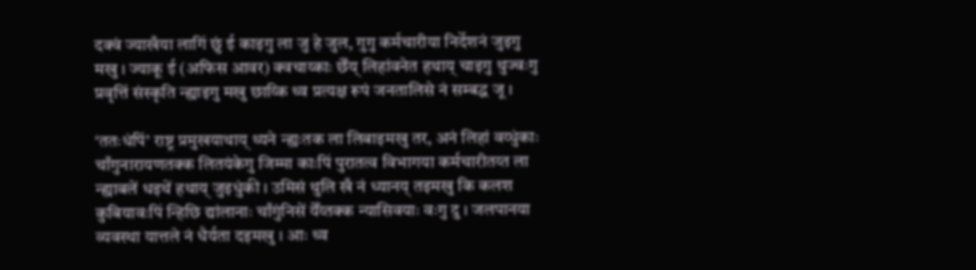दक्वं ज्याखँया लागिं छुं ई काइगु ला जु हे जुल, गुगु कर्मचारीया निर्देशनं जुइगु मखु । ज्याकू ई (अफिस आवर) क्वचाय्काः छेँय् लिहांवनेत हथाय् चाइगु थुज्वःगु प्रवृत्तिं संस्कृति न्ह्याइगु मखु छाय्कि थ्व प्रत्यक्ष रूपं जनतालिसे नं सम्बद्ध जू ।

‘ततःधंपिं’ राष्ट्र प्रमुखयाथाय् थ्यने न्ह्यःतक ला लिबाइमखु तर, अनं लिहां वय्धुंकाः चाँगुनारायणतक्क लितयंकेगु जिम्मा काःपिं पुरातत्व विभागया कर्मचारीतय्त ला न्ह्याबलें धइथें हथाय् जुइधुंकी । उमिसं थुलि खँ नं ध्यानय् तइमखु कि कलश कुबियावःपिं न्हिछि द्यांलानाः चाँगुंनिसें येँय्तक्क न्यासिवयाः वःगु दु । जलपानया व्यवस्था यात्तले नं धैर्यता दइमखु । आः थ्व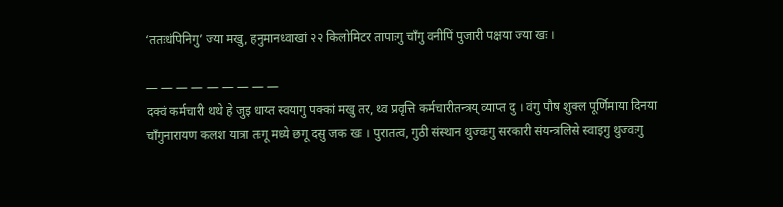‘ततःधंपिनिगु’ ज्या मखु, हनुमानध्वाखां २२ किलोमिटर तापाःगु चाँगु वनीपिं पुजारी पक्षया ज्या खः ।

— — — — — — — — —
दक्वं कर्मचारी थथे हे जुइ धाय्त स्वयागु पक्कां मखु तर, थ्व प्रवृत्ति कर्मचारीतन्त्रय् व्याप्त दु । वंगु पौष शुक्ल पूर्णिमाया दिनया चाँगुनारायण कलश यात्रा तःगू मध्ये छगू दसु जक खः । पुरातत्व, गुठी संस्थान थुज्वःगु सरकारी संयन्त्रलिसे स्वाइगु थुज्वःगु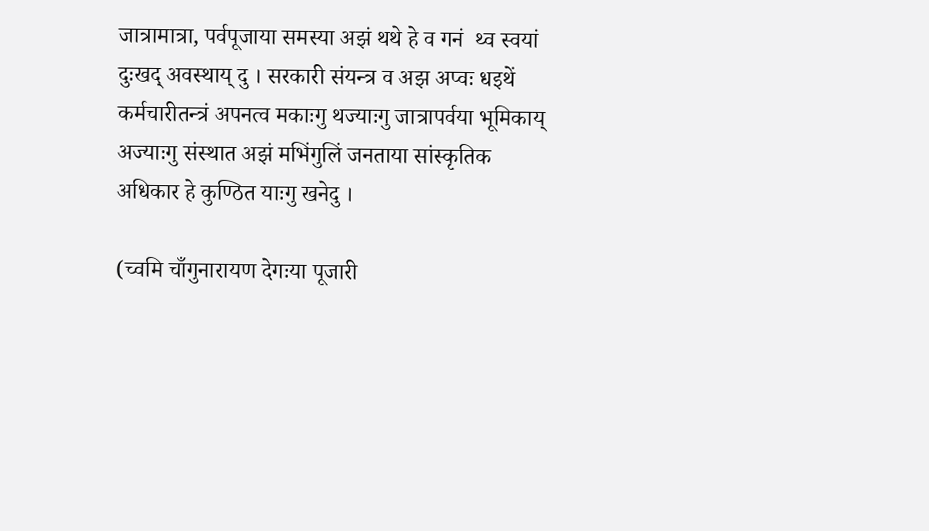जात्रामात्रा, पर्वपूजाया समस्या अझं थथे हे व गनं  थ्व स्वयां दुःखद् अवस्थाय् दु । सरकारी संयन्त्र व अझ अप्वः धइथें कर्मचारीतन्त्रं अपनत्व मकाःगु थज्याःगु जात्रापर्वया भूमिकाय् अज्याःगु संस्थात अझं मभिंगुलिं जनताया सांस्कृतिक अधिकार हे कुण्ठित याःगु खनेदु ।

(च्वमि चाँगुनारायण देगःया पूजारी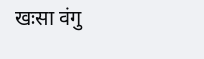खःसा वंगु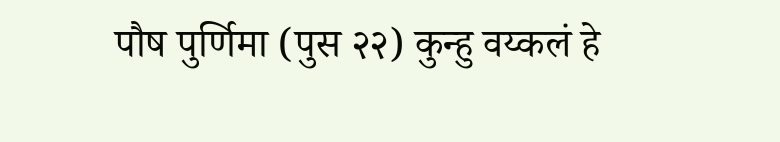पौष पुर्णिमा (पुस २२) कुन्हु वय्कलं हे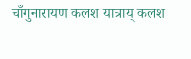चाँगुनारायण कलश यात्राय् कलश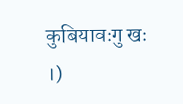कुबियावःगु खः ।)